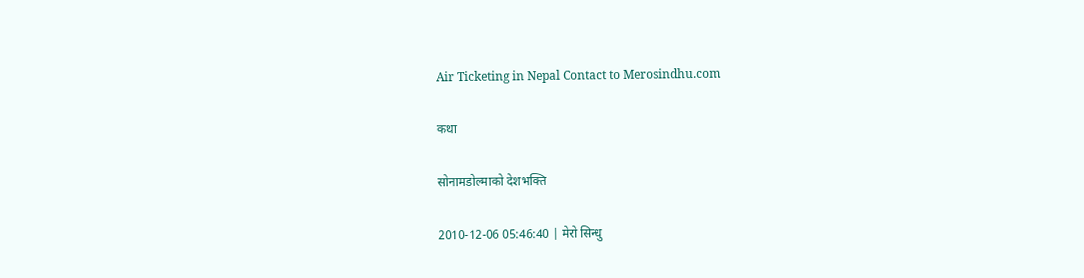Air Ticketing in Nepal Contact to Merosindhu.com

कथा

सोनामडोल्माको देशभक्ति

2010-12-06 05:46:40 | मेरो सिन्धु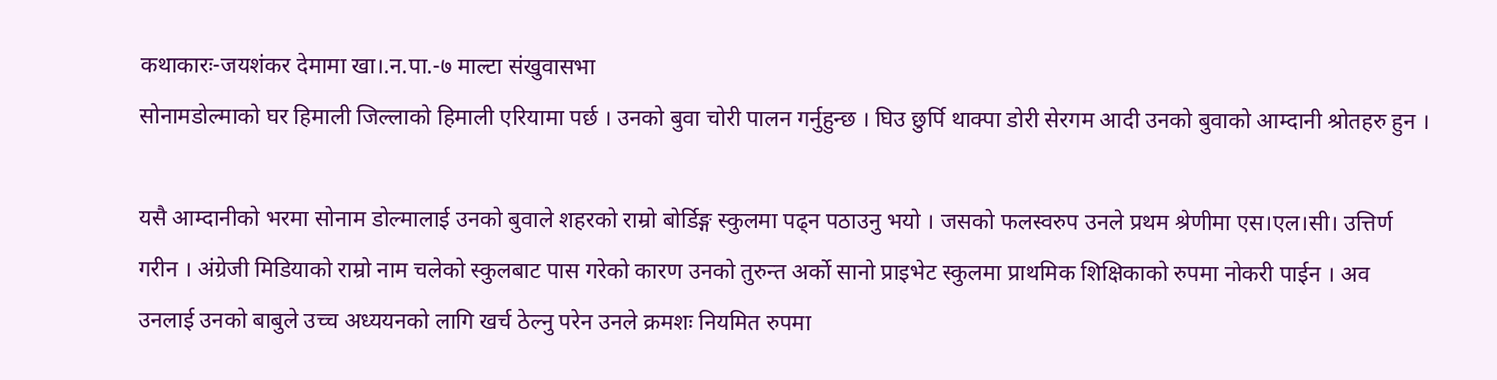कथाकारः-जयशंकर देमामा खा।.न.पा.-७ माल्टा संखुवासभा
सोनामडोल्माको घर हिमाली जिल्लाको हिमाली एरियामा पर्छ । उनको बुवा चोरी पालन गर्नुहुन्छ । घिउ छुर्पि थाक्पा डोरी सेरगम आदी उनको बुवाको आम्दानी श्रोतहरु हुन ।

यसै आम्दानीको भरमा सोनाम डोल्मालाई उनको बुवाले शहरको राम्रो बोर्डिङ्ग स्कुलमा पढ्न पठाउनु भयो । जसको फलस्वरुप उनले प्रथम श्रेणीमा एस।एल।सी। उत्तिर्ण गरीन । अंग्रेजी मिडियाको राम्रो नाम चलेको स्कुलबाट पास गरेको कारण उनको तुरुन्त अर्को सानो प्राइभेट स्कुलमा प्राथमिक शिक्षिकाको रुपमा नोकरी पाईन । अव उनलाई उनको बाबुले उच्च अध्ययनको लागि खर्च ठेल्नु परेन उनले क्रमशः नियमित रुपमा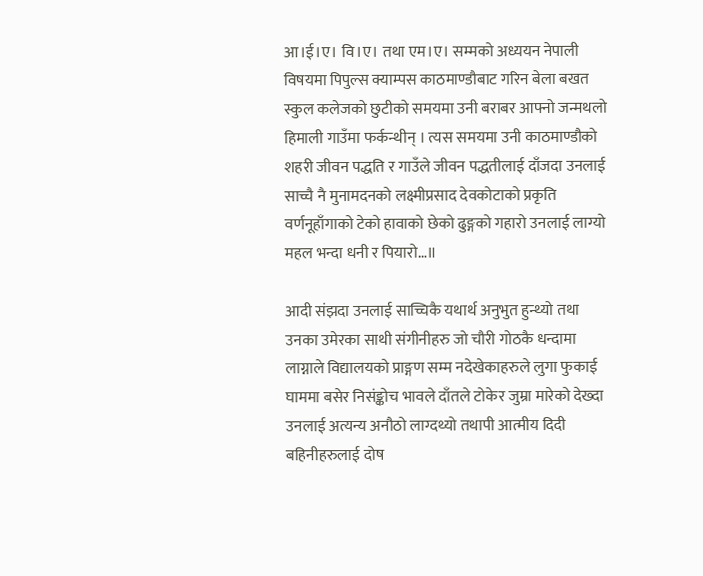आ।ई।ए। वि।ए। तथा एम।ए। सम्मको अध्ययन नेपाली विषयमा पिपुल्स क्याम्पस काठमाण्डौबाट गरिन बेला बखत स्कुल कलेजको छुटीको समयमा उनी बराबर आफ्नो जन्मथलो हिमाली गाउँमा फर्कन्थीन् । त्यस समयमा उनी काठमाण्डौको शहरी जीवन पद्धति र गाउँले जीवन पद्धतीलाई दाँजदा उनलाई साच्चै नै मुनामदनको लक्ष्मीप्रसाद देवकोटाको प्रकृति वर्णनूहाँगाको टेको हावाको छेको ढुङ्गको गहारो उनलाई लाग्यो महल भन्दा धनी र पियारो…॥

आदी संझदा उनलाई साच्चिकै यथार्थ अनुभुत हुन्थ्यो तथा उनका उमेरका साथी संगीनीहरु जो चौरी गोठकै धन्दामा लाग्नाले विद्यालयको प्राङ्गण सम्म नदेखेकाहरुले लुगा फुकाई घाममा बसेर निसंङ्कोच भावले दाँतले टोकेर जुम्रा मारेको देख्दा उनलाई अत्यन्य अनौठो लाग्दथ्यो तथापी आत्मीय दिदी बहिनीहरुलाई दोष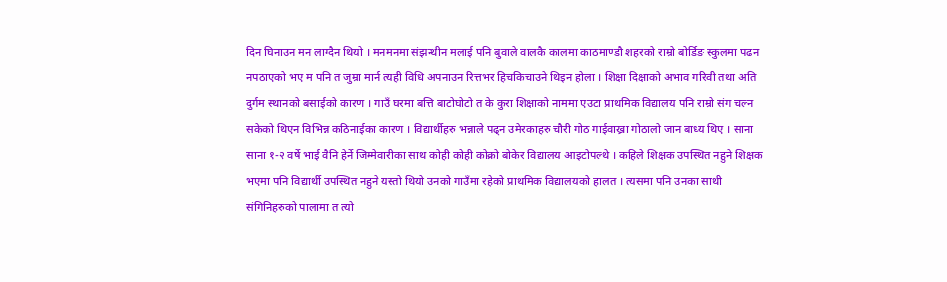दिन घिनाउन मन लाग्दैन थियो । मनमनमा संझन्थीन मलाई पनि बुवाले वालकै कालमा काठमाण्डौ शहरको राम्रो बोर्डिङ स्कुलमा पढन नपठाएको भए म पनि त जुम्रा मार्न त्यही विधि अपनाउन रित्तभर हिचकिचाउने थिइन होला । शिक्षा दिक्षाको अभाव गरिवी तथा अति दुर्गम स्थानको बसाईको कारण । गाउँ घरमा बत्ति बाटोघोटो त के कुरा शिक्षाको नाममा एउटा प्राथमिक विद्यालय पनि राम्रो संग चल्न सकेको थिएन विभिन्न कठिनाईका कारण । विद्यार्थीहरु भन्नाले पढ्न उमेरकाहरु चौरी गोठ गाईवाख्रा गोठालो जान बाध्य थिए । साना साना १-२ वर्षे भाई वैनि हेर्ने जिम्मेवारीका साथ कोही कोही कोक्रो बोकेर विद्यालय आइटोपल्थे । कहिले शिक्षक उपस्थित नहुने शिक्षक भएमा पनि विद्यार्थी उपस्थित नहुने यस्तो थियो उनको गाउँमा रहेको प्राथमिक विद्यालयको हालत । त्यसमा पनि उनका साथी संगिनिहरुको पालामा त त्यो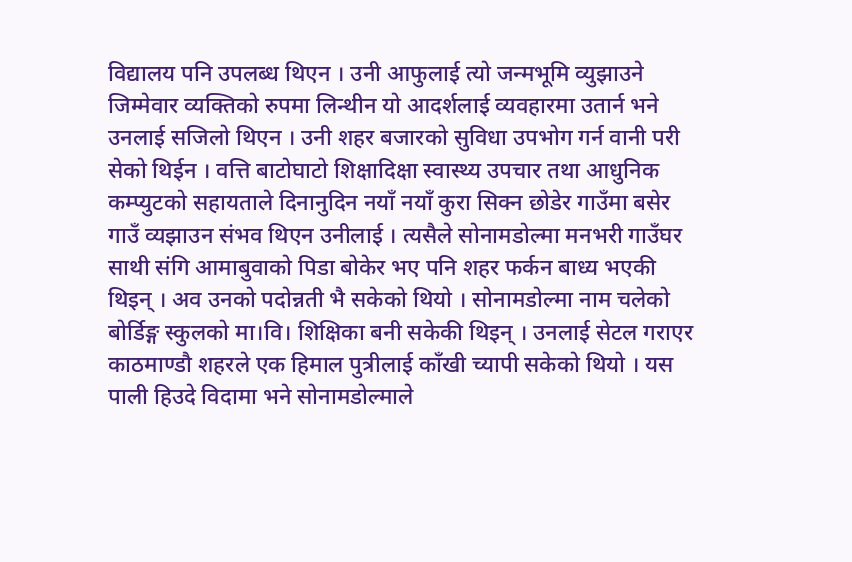विद्यालय पनि उपलब्ध थिएन । उनी आफुलाई त्यो जन्मभूमि व्युझाउने जिम्मेवार व्यक्तिको रुपमा लिन्थीन यो आदर्शलाई व्यवहारमा उतार्न भने उनलाई सजिलो थिएन । उनी शहर बजारको सुविधा उपभोग गर्न वानी परी सेको थिईन । वत्ति बाटोघाटो शिक्षादिक्षा स्वास्थ्य उपचार तथा आधुनिक कम्प्युटको सहायताले दिनानुदिन नयाँ नयाँ कुरा सिक्न छोडेर गाउँमा बसेर गाउँ व्यझाउन संभव थिएन उनीलाई । त्यसैले सोनामडोल्मा मनभरी गाउँघर साथी संगि आमाबुवाको पिडा बोकेर भए पनि शहर फर्कन बाध्य भएकी थिइन् । अव उनको पदोन्नती भै सकेको थियो । सोनामडोल्मा नाम चलेको बोर्डिङ्ग स्कुलको मा।वि। शिक्षिका बनी सकेकी थिइन् । उनलाई सेटल गराएर काठमाण्डौ शहरले एक हिमाल पुत्रीलाई काँखी च्यापी सकेको थियो । यस पाली हिउदे विदामा भने सोनामडोल्माले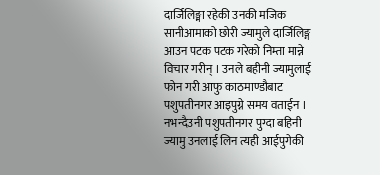दार्जिलिङ्मा रहेकी उनकी मजिक सानीआमाको छोरी ज्यामुले दार्जिलिङ्ग आउन पटक पटक गरेको निम्ता मान्ने विचार गरीन् । उनले बहीनी ज्यामुलाई फोन गरी आफु काठमाण्डौबाट पशुपतीनगर आइपुग्ने समय वताईन । नभन्दैउनी पशुपतीनगर पुग्दा बहिनी ज्यामु उनलाई लिन त्यही आईपुगेकी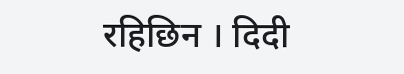रहिछिन । दिदी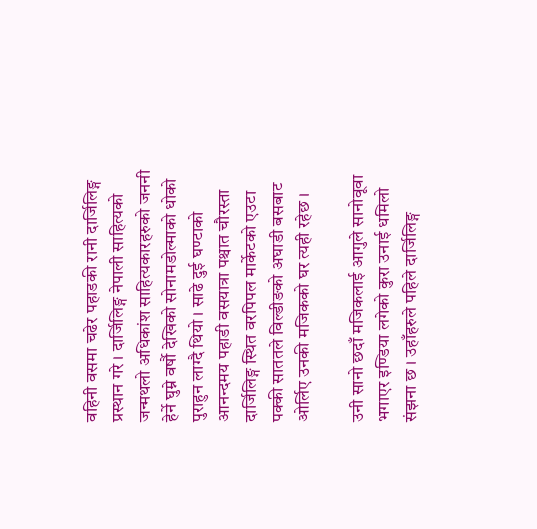वहिनी वसमा चढेर पहाडकी रानी दार्जिलिङ्ग प्रस्थान गरे । दार्जिलिङ्ग नेपाली साहित्यको जन्मथलो अधिकांश साहित्यकारहरुको जननी हेर्ने घुम्ने वर्षौ देखिको सोनामडोल्माको धोको पुराहुन लाग्दै थियो । साढे दुई घण्टाको आनन्दमय पहाडी वसयात्रा पश्चात चौरस्ता दार्जिलिङ्ग स्थित वरपिपल मार्केटको एउटा पक्की साततले विल्डीङको अघाडी बसबाट ओर्लिए उनकी मजिकको घर त्यही रहेछ ।

उनी सानो छदाँ मजिकलाई आगुले सानोवूवा भगाएर इण्डिया लगेको कुरा उनाई धमिलो संझना छ । उहाँहरुले पहिले दार्जिलिङ्ग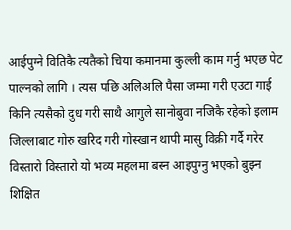आईपुग्ने वितिकै त्यतैको चिया कमानमा कुल्ली काम गर्नु भएछ पेट पाल्नको लागि । त्यस पछि अलिअलि पैसा जम्मा गरी एउटा गाई किनि त्यसैको दुध गरी साथै आगुले सानोबुवा नजिकै रहेको इलाम जिल्लाबाट गोरु खरिद गरी गोस्खान थापी मासु विक्री गर्दै गरेर विस्तारो विस्तारो यो भव्य महलमा बस्न आइपुग्नु भएको बुझ्न शिक्षित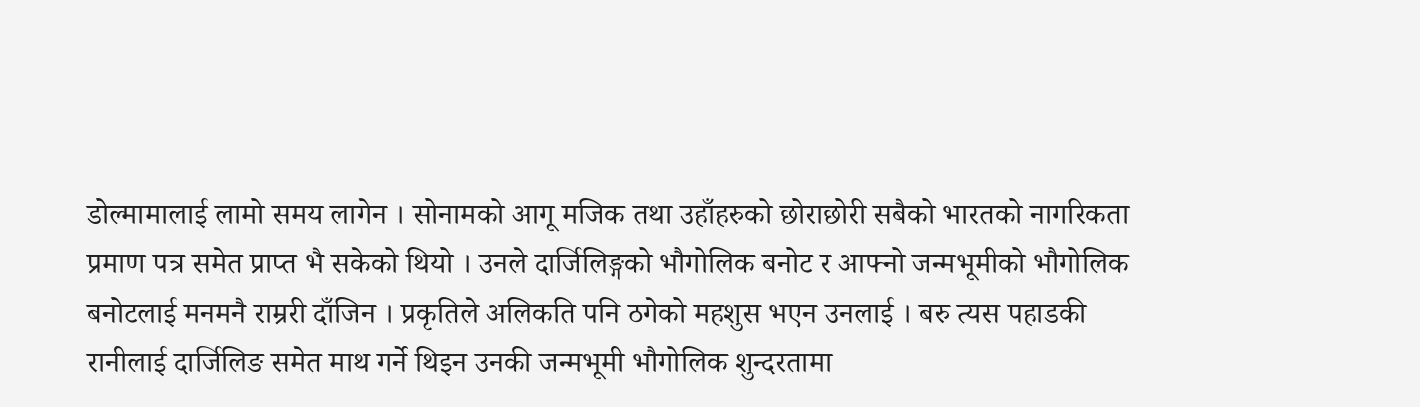डोल्मामालाई लामो समय लागेन । सोनामको आगू मजिक तथा उहाँहरुको छोराछोरी सबैको भारतको नागरिकता प्रमाण पत्र समेत प्राप्त भै सकेको थियो । उनले दार्जिलिङ्गको भौगोलिक बनोट र आफ्नो जन्मभूमीको भौगोलिक बनोटलाई मनमनै राम्ररी दाँजिन । प्रकृतिले अलिकति पनि ठगेको महशुस भएन उनलाई । बरु त्यस पहाडकी रानीलाई दार्जिलिङ समेत माथ गर्ने थिइन उनकी जन्मभूमी भौगोलिक शुन्दरतामा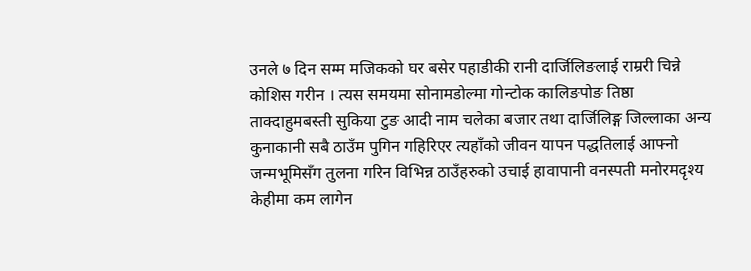उनले ७ दिन सम्म मजिकको घर बसेर पहाडीकी रानी दार्जिलिङलाई राम्ररी चिन्ने कोशिस गरीन । त्यस समयमा सोनामडोल्मा गोन्टोक कालिङपोङ तिष्ठा ताक्दाहुमबस्ती सुकिया टुङ आदी नाम चलेका बजार तथा दार्जिलिङ्ग जिल्लाका अन्य कुनाकानी सबै ठाउँम पुगिन गहिरिएर त्यहाँको जीवन यापन पद्धतिलाई आफ्नो जन्मभूमिसँग तुलना गरिन विभिन्न ठाउँहरुको उचाई हावापानी वनस्पती मनोरमदृश्य केहीमा कम लागेन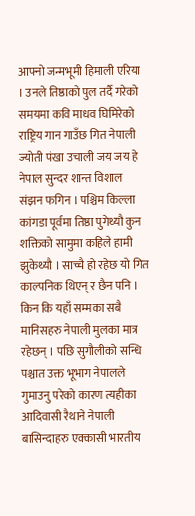आफ्नो जन्मभूमी हिमाली एरिया । उनले तिष्ठाको पुल तर्दै गरेको समयमा कवि माधव घिमिरेको राष्ट्रिय गान गाउँछ गित नेपाली ज्योती पंखा उचाली जय जय हे नेपाल सुन्दर शान्त विशाल संझन फगिन । पश्चिम किल्ला कांगडा पूर्वमा तिष्ठा पुगेथ्यौ कुन शक्तिको सामुमा कहिले हामी झुकेथ्यौ । साच्चै हो रहेछ यो गित काल्पनिक थिएन् र छैन पनि । किन कि यहाँ सम्मका सबै मानिसहरु नेपाली मुलका मात्र रहेछन् । पछि सुगौलीको सन्धि पश्चात उक्त भूभाग नेपालले गुमाउनु परेको कारण त्यहीका आदिवासी रैथाने नेपाली बासिन्दाहरु एक्कासी भारतीय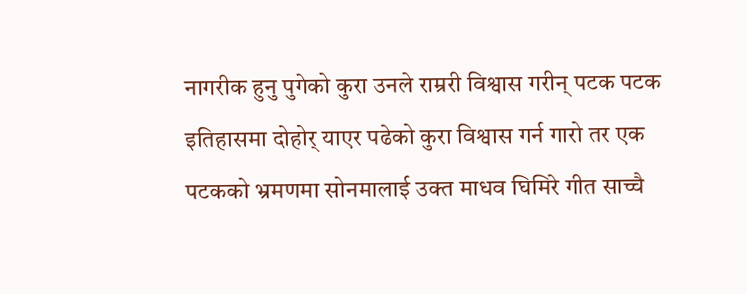नागरीक हुनु पुगेको कुरा उनले राम्ररी विश्वास गरीन् पटक पटक इतिहासमा दोहोर् याएर पढेको कुरा विश्वास गर्न गारो तर एक पटकको भ्रमणमा सोनमालाई उक्त माधव घिमिरे गीत साच्चै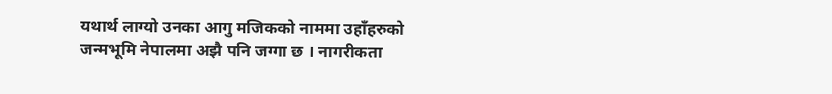यथार्थ लाग्यो उनका आगु मजिकको नाममा उहाँहरुको जन्मभूमि नेपालमा अझै पनि जग्गा छ । नागरीकता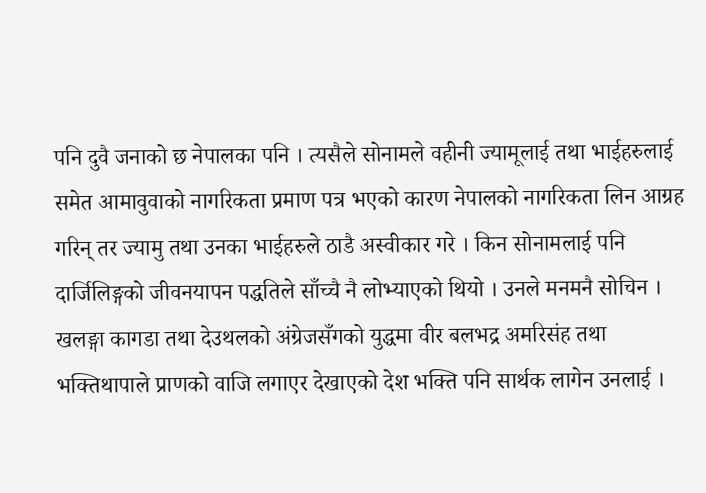पनि दुवै जनाको छ नेपालका पनि । त्यसैले सोनामले वहीनी ज्यामूलाई तथा भाईहरुलाई समेत आमावुवाको नागरिकता प्रमाण पत्र भएको कारण नेपालको नागरिकता लिन आग्रह गरिन् तर ज्यामु तथा उनका भाईहरुले ठाडै अस्वीकार गरे । किन सोनामलाई पनि दार्जिलिङ्गको जीवनयापन पद्धतिले साँच्चै नै लोभ्याएको थियो । उनले मनमनै सोचिन । खलङ्गा कागडा तथा देउथलको अंग्रेजसँगको युद्धमा वीर बलभद्र अमरिसंह तथा भक्तिथापाले प्राणको वाजि लगाएर देखाएको देश भक्ति पनि सार्थक लागेन उनलाई ।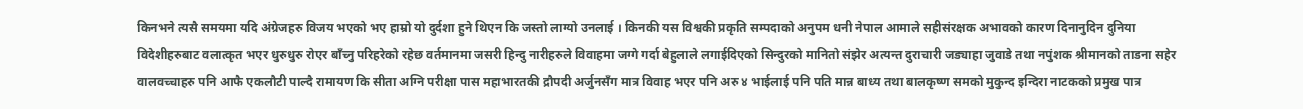किनभने त्यसै समयमा यदि अंग्रेजहरु विजय भएको भए हाम्रो यो दुर्दशा हुने थिएन कि जस्तो लाग्यो उनलाई । किनकी यस विश्वकी प्रकृति सम्पदाको अनुपम धनी नेपाल आमाले सहीसंरक्षक अभावको कारण दिनानुदिन दुनिया विदेशीहरुबाट वलात्कृत भएर धुरुधुरु रोएर बाँच्नु परिहरेको रहेछ वर्तमानमा जसरी हिन्दु नारीहरुले विवाहमा जग्गे गर्दा बेहुलाले लगाईदिएको सिन्दुरको मानितो संझेर अत्यन्त दुराचारी जड्याहा जुवाडे तथा नपुंशक श्रीमानको ताडना सहेर वालवच्चाहरु पनि आफै एकलौटी पाल्दै रामायण कि सीता अग्नि परीक्षा पास महाभारतकी द्रौपदी अर्जुनसँग मात्र विवाह भएर पनि अरु ४ भाईलाई पनि पति मान्न बाध्य तथा बालकृष्ण समको मुकुन्द इन्दिरा नाटकको प्रमुख पात्र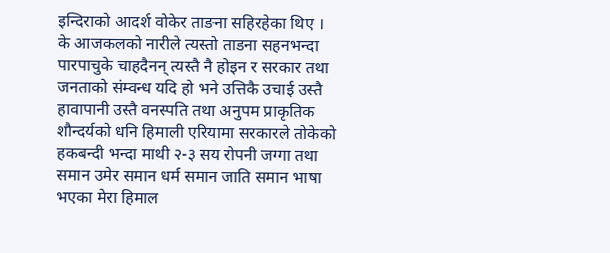इन्दिराको आदर्श वोकेर ताङना सहिरहेका थिए । के आजकलको नारीले त्यस्तो ताडना सहनभन्दा पारपाचुके चाहदैनन् त्यस्तै नै होइन र सरकार तथा जनताको संम्वन्ध यदि हो भने उत्तिकै उचाई उस्तै हावापानी उस्तै वनस्पति तथा अनुपम प्राकृतिक शौन्दर्यको धनि हिमाली एरियामा सरकारले तोकेको हकबन्दी भन्दा माथी २-३ सय रोपनी जग्गा तथा समान उमेर समान धर्म समान जाति समान भाषा भएका मेरा हिमाल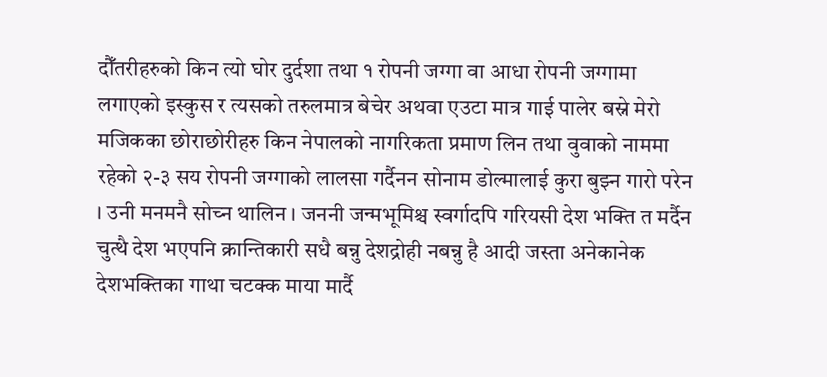दौँतरीहरुको किन त्यो घोर दुर्दशा तथा १ रोपनी जग्गा वा आधा रोपनी जग्गामा लगाएको इस्कुस र त्यसको तरुलमात्र बेचेर अथवा एउटा मात्र गाई पालेर बस्ने मेरो मजिकका छोराछोरीहरु किन नेपालको नागरिकता प्रमाण लिन तथा वुवाको नाममा रहेको २-३ सय रोपनी जग्गाको लालसा गर्दैनन सोनाम डोल्मालाई कुरा बुझ्न गारो परेन । उनी मनमनै सोच्न थालिन । जननी जन्मभूमिश्च स्वर्गादपि गरियसी देश भक्ति त मर्दैन चुत्थै देश भएपनि क्रान्तिकारी सधै बन्नु देशद्रोही नबन्नु है आदी जस्ता अनेकानेक देशभक्तिका गाथा चटक्क माया मार्दै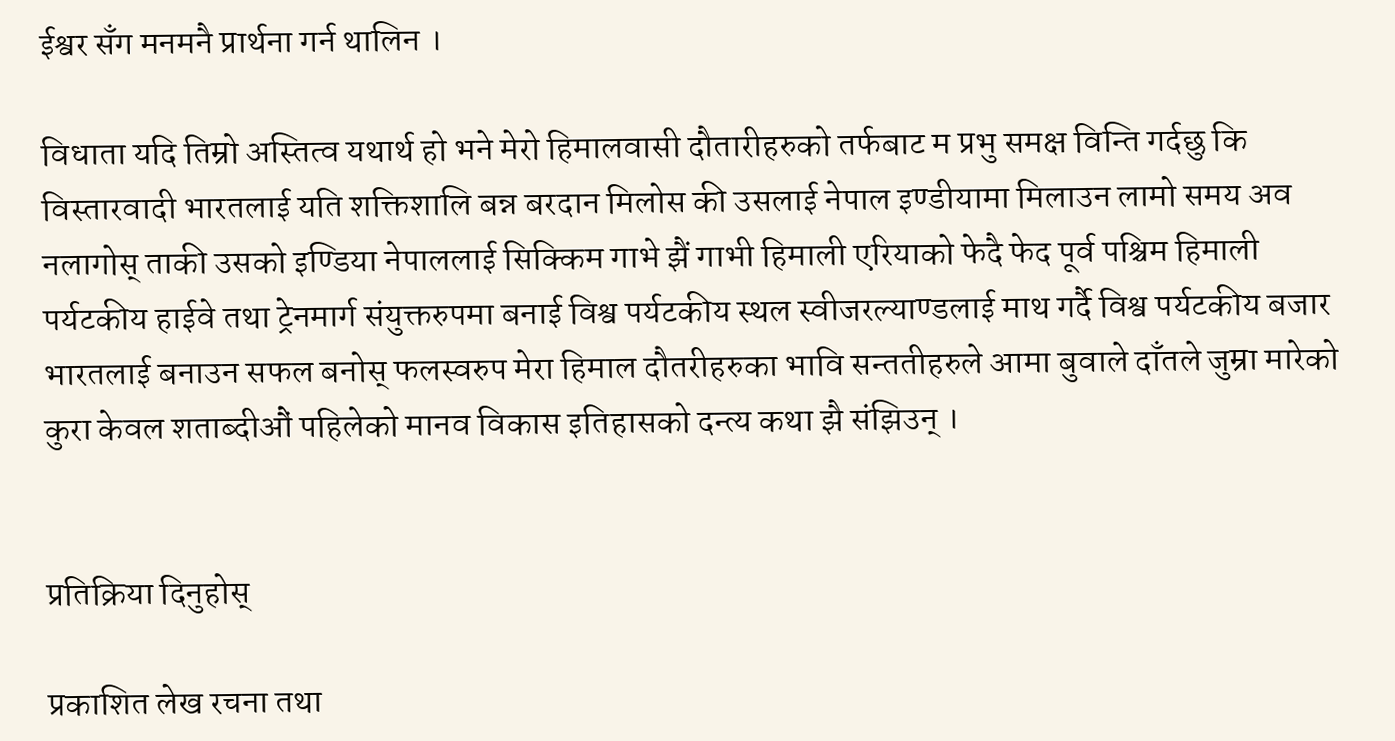ईश्वर सँग मनमनै प्रार्थना गर्न थालिन ।

विधाता यदि तिम्रो अस्तित्व यथार्थ हो भने मेरो हिमालवासी दौतारीहरुको तर्फबाट म प्रभु समक्ष विन्ति गर्दछु कि विस्तारवादी भारतलाई यति शक्तिशालि बन्न बरदान मिलोस की उसलाई नेपाल इण्डीयामा मिलाउन लामो समय अव नलागोस् ताकी उसको इण्डिया नेपाललाई सिक्किम गाभे झैं गाभी हिमाली एरियाको फेदै फेद पूर्व पश्चिम हिमाली पर्यटकीय हाईवे तथा ट्रेनमार्ग संयुक्तरुपमा बनाई विश्व पर्यटकीय स्थल स्वीजरल्याण्डलाई माथ गर्दै विश्व पर्यटकीय बजार भारतलाई बनाउन सफल बनोस् फलस्वरुप मेरा हिमाल दौतरीहरुका भावि सन्ततीहरुले आमा बुवाले दाँतले जुम्रा मारेको कुरा केवल शताब्दीऔं पहिलेको मानव विकास इतिहासको दन्त्य कथा झै संझिउन् ।


प्रतिक्रिया दिनुहोस्

प्रकाशित लेख रचना तथा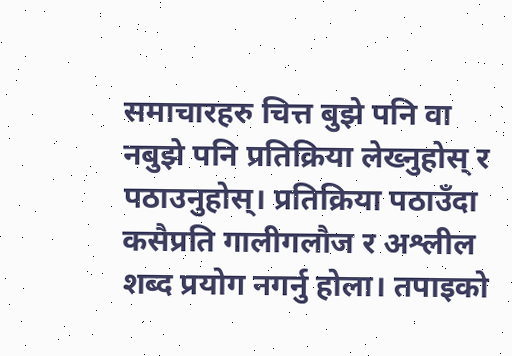समाचारहरु चित्त बुझे पनि वा नबुझे पनि प्रतिक्रिया लेख्नुहोस् र पठाउनुहोस्। प्रतिक्रिया पठाउँदा कसैप्रति गालीगलौज र अश्लील शब्द प्रयोग नगर्नु होला। तपाइको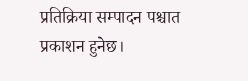प्रतिक्रिया सम्पादन पश्चात प्रकाशन हुनेछ।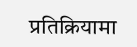प्रतिक्रियामा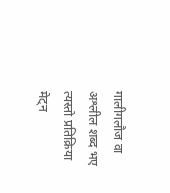गालीगलौज वा अश्लील शब्द भए त्यस्तो प्रतिक्रिया मेट्न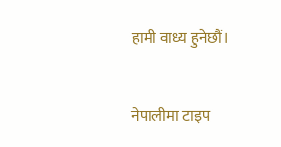हामी वाध्य हुनेछौं।


नेपालीमा टाइप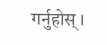गर्नुहोस् ।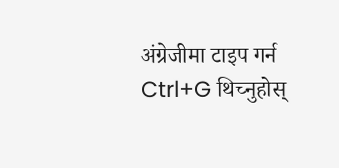अंग्रेजीमा टाइप गर्न Ctrl+G थिच्नुहोस्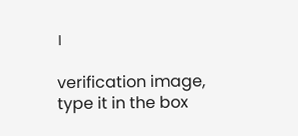।

verification image, type it in the box